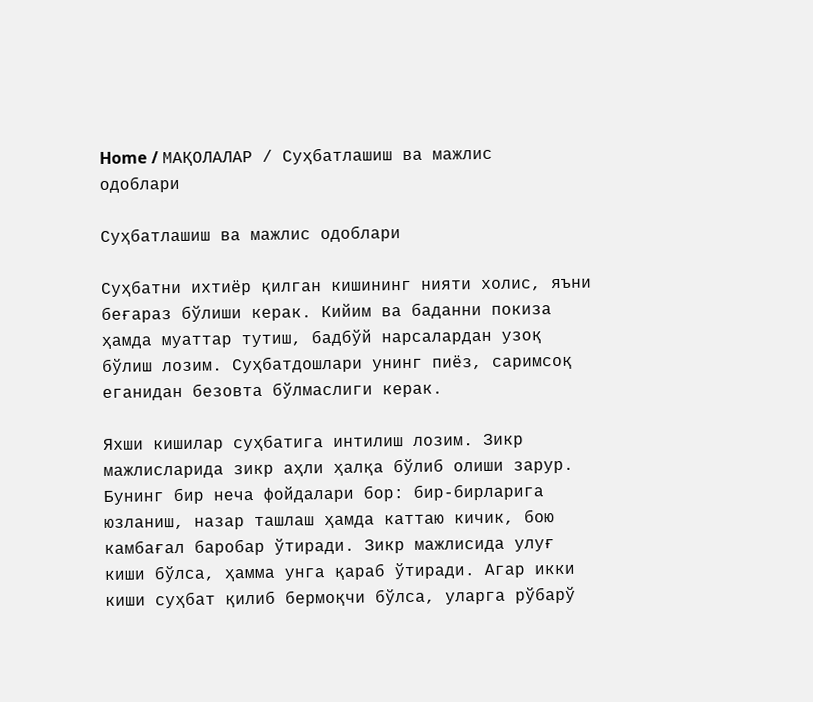Home / МАҚОЛАЛАР / Суҳбатлашиш ва мажлис одоблари

Суҳбатлашиш ва мажлис одоблари

Суҳбатни ихтиёр қилган кишининг нияти холис, яъни беғараз бўлиши керак. Кийим ва баданни покиза ҳамда муаттар тутиш, бадбўй нарсалардан узоқ бўлиш лозим. Суҳбатдошлари унинг пиёз, саримсоқ еганидан безовта бўлмаслиги керак.

Яхши кишилар суҳбатига интилиш лозим. Зикр мажлисларида зикр аҳли ҳалқа бўлиб олиши зарур. Бунинг бир неча фойдалари бор: бир-бирларига юзланиш, назар ташлаш ҳамда каттаю кичик, бою камбағал баробар ўтиради. Зикр мажлисида улуғ киши бўлса, ҳамма унга қараб ўтиради. Агар икки киши суҳбат қилиб бермоқчи бўлса, уларга рўбарў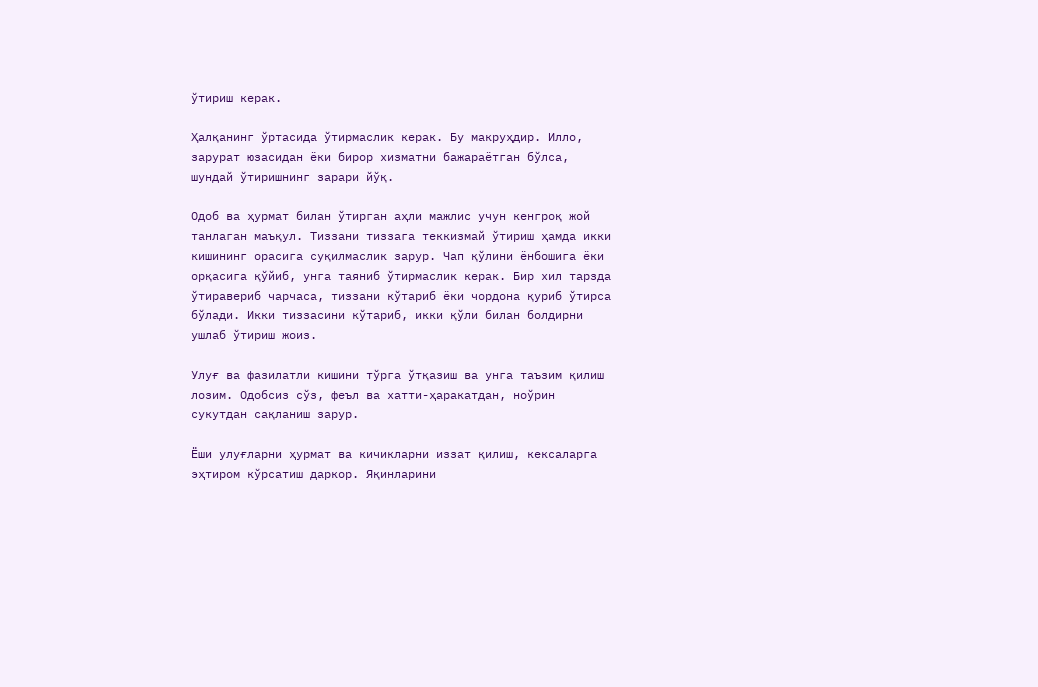ўтириш керак.

Ҳалқанинг ўртасида ўтирмаслик керак. Бу макруҳдир. Илло, зарурат юзасидан ёки бирор хизматни бажараётган бўлса, шундай ўтиришнинг зарари йўқ.

Одоб ва ҳурмат билан ўтирган аҳли мажлис учун кенгроқ жой танлаган маъқул. Тиззани тиззага теккизмай ўтириш ҳамда икки кишининг орасига суқилмаслик зарур. Чап қўлини ёнбошига ёки орқасига қўйиб, унга таяниб ўтирмаслик керак. Бир хил тарзда ўтиравериб чарчаса, тиззани кўтариб ёки чордона қуриб ўтирса бўлади. Икки тиззасини кўтариб, икки қўли билан болдирни ушлаб ўтириш жоиз.

Улуғ ва фазилатли кишини тўрга ўтқазиш ва унга таъзим қилиш лозим. Одобсиз сўз, феъл ва хатти-ҳаракатдан, ноўрин сукутдан сақланиш зарур.

Ёши улуғларни ҳурмат ва кичикларни иззат қилиш, кексаларга эҳтиром кўрсатиш даркор. Яқинларини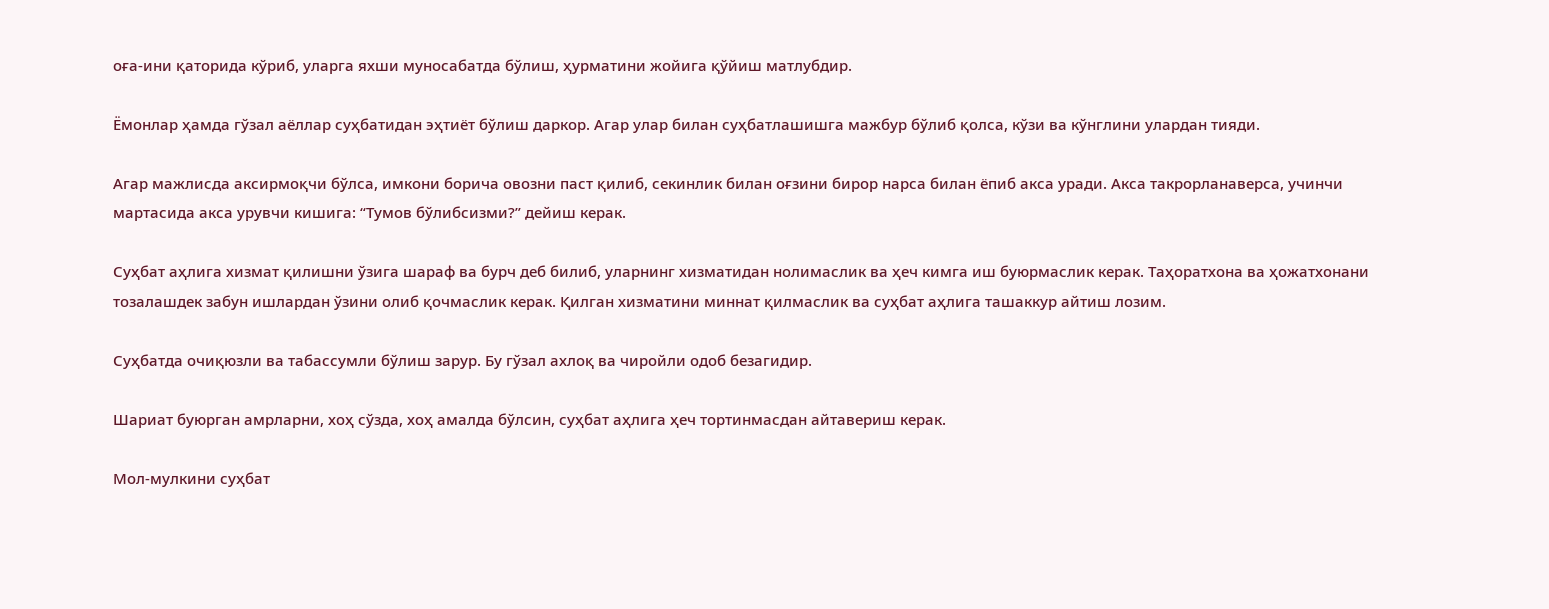оға-ини қаторида кўриб, уларга яхши муносабатда бўлиш, ҳурматини жойига қўйиш матлубдир.

Ёмонлар ҳамда гўзал аёллар суҳбатидан эҳтиёт бўлиш даркор. Агар улар билан суҳбатлашишга мажбур бўлиб қолса, кўзи ва кўнглини улардан тияди.

Агар мажлисда аксирмоқчи бўлса, имкони борича овозни паст қилиб, секинлик билан оғзини бирор нарса билан ёпиб акса уради. Акса такрорланаверса, учинчи мартасида акса урувчи кишига: “Тумов бўлибсизми?” дейиш керак.

Суҳбат аҳлига хизмат қилишни ўзига шараф ва бурч деб билиб, уларнинг хизматидан нолимаслик ва ҳеч кимга иш буюрмаслик керак. Таҳоратхона ва ҳожатхонани тозалашдек забун ишлардан ўзини олиб қочмаслик керак. Қилган хизматини миннат қилмаслик ва суҳбат аҳлига ташаккур айтиш лозим.

Суҳбатда очиқюзли ва табассумли бўлиш зарур. Бу гўзал ахлоқ ва чиройли одоб безагидир.

Шариат буюрган амрларни, хоҳ сўзда, хоҳ амалда бўлсин, суҳбат аҳлига ҳеч тортинмасдан айтавериш керак.

Мол-мулкини суҳбат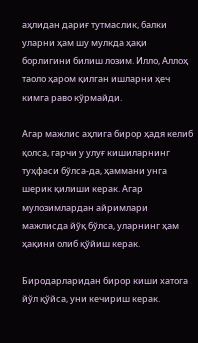аҳлидан дариғ тутмаслик, балки уларни ҳам шу мулкда ҳақи борлигини билиш лозим. Илло, Аллоҳ таоло ҳаром қилган ишларни ҳеч кимга раво кўрмайди.

Агар мажлис аҳлига бирор ҳадя келиб қолса, гарчи у улуғ кишиларнинг туҳфаси бўлса-да, ҳаммани унга шерик қилиши керак. Агар мулозимлардан айримлари мажлисда йўқ бўлса, уларнинг ҳам ҳақини олиб қўйиш керак.

Биродарларидан бирор киши хатога йўл қўйса, уни кечириш керак.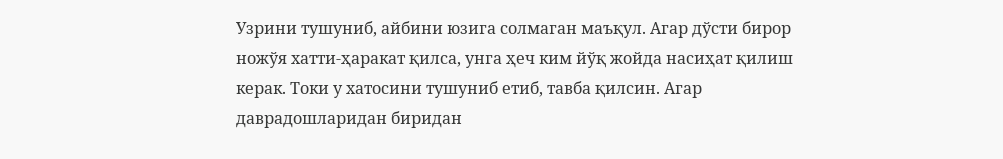Узрини тушуниб, айбини юзига солмаган маъқул. Агар дўсти бирор ножўя хатти-ҳаракат қилса, унга ҳеч ким йўқ жойда насиҳат қилиш керак. Токи у хатосини тушуниб етиб, тавба қилсин. Агар даврадошларидан биридан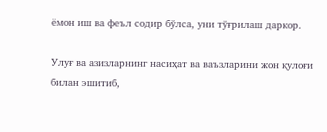ёмон иш ва феъл содир бўлса, уни тўғрилаш даркор.

Улуғ ва азизларнинг насиҳат ва ваъзларини жон қулоғи билан эшитиб,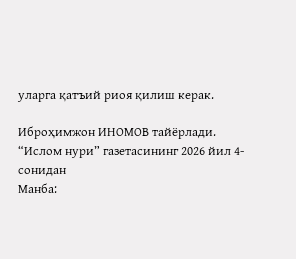уларга қатъий риоя қилиш керак.

Иброҳимжон ИНОМОВ тайёрлади.
“Ислом нури” газетасининг 2026 йил 4-сонидан
Манба: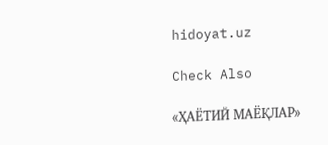hidoyat.uz

Check Also

«ҲАЁТИЙ МАЁҚЛАР»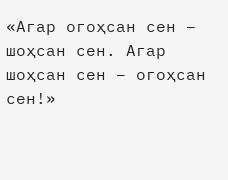«Агар огоҳсан сен – шоҳсан сен. Агар шоҳсан сен – огоҳсан сен!»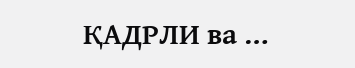ҚАДРЛИ ва …